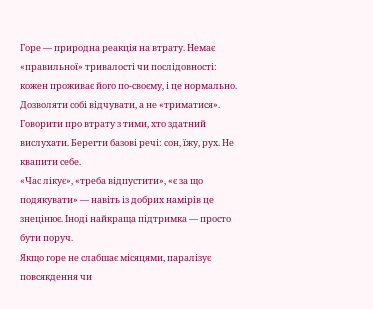Горе — природна реакція на втрату. Немає «правильної» тривалості чи послідовності: кожен проживає його по-своєму, і це нормально.
Дозволяти собі відчувати, а не «триматися». Говорити про втрату з тими, хто здатний вислухати. Берегти базові речі: сон, їжу, рух. Не квапити себе.
«Час лікує», «треба відпустити», «є за що подякувати» — навіть із добрих намірів це знецінює. Іноді найкраща підтримка — просто бути поруч.
Якщо горе не слабшає місяцями, паралізує повсякдення чи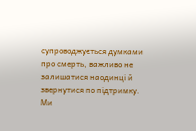супроводжується думками про смерть, важливо не залишатися наодинці й звернутися по підтримку.
Ми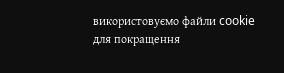використовуємо файли cookie для покращення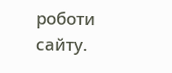роботи сайту.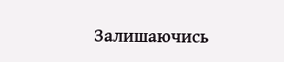Залишаючись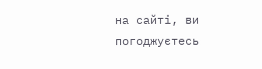на сайті, ви погоджуєтесь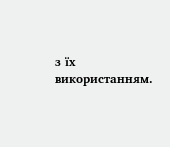з їх використанням.